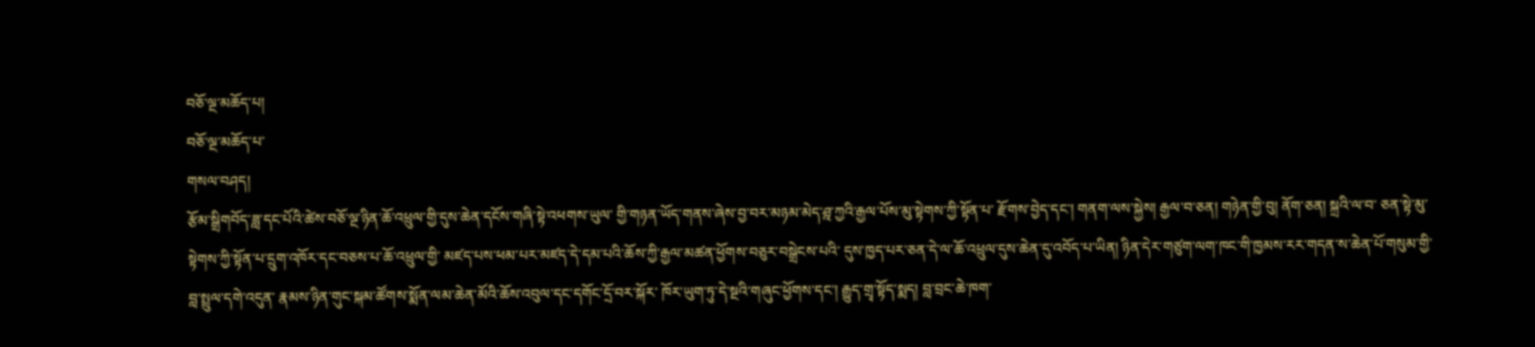བཅོ་ལྔ་མཆོད་པ།
བཅོ་ལྔ་མཆོད་པ་
གསལ་བཤད།
རྩོམ་སྒྲིགབོད་ཟླ་དང་པོའི་ཚེས་བཅོ་ལྔ་ཉིན་ཆོ་འཕྲུལ་གྱི་དུས་ཆེན་དངོས་གཞི་སྟེ་འཕགས་ཡུལ་ གྱི་གཉན་ཡོད་གནས་ཞེས་བྱ་བར་མཉམ་མེད་ཤྰ་ཀྱའི་རྒྱལ་པོས་མུ་སྟེགས་ཀྱི་སྟོན་པ་ རྫོགས་བྱེད་དང་། གནག་ལས་སྐྱེས། རྒྱལ་བ་ཅན། གཉེན་གྱི་བུ། ནོག་ཅན། སྐྲའི་ལ་བ་ ཅན་སྟེ་མུ་སྟེགས་ཀྱི་སྟོན་པ་དྲུག་འཁོར་དང་བཅས་པ་ཆོ་འཕྲུལ་གྱི་ མཛད་པས་ཕམ་པར་མཛད་དེ་དམ་པའི་ཆོས་ཀྱི་རྒྱལ་མཚན་ཕྱོགས་བཅུར་བསྒྲེངས་པའི་ དུས་ཁྱད་པར་ཅན་དེ་ལ་ཆོ་འཕྲུལ་དུས་ཆེན་དུ་འབོད་པ་ཡིན། ཉིན་དེར་གཙུག་ལག་ཁང་གི་ཁྱམས་རར་གདན་ས་ཆེན་པོ་གསུམ་གྱི་བླ་སྤྲུལ་དགེ་འདུན་ རྣམས་ཉིན་གུང་སྐམ་ཚོགས་སྨོན་ལམ་ཆེན་མོའི་ཆོས་འབུལ་དང་དགོང་དྲོ་བར་སྐོར་ ཁོར་ཡུག་ཏུ་དེ་སྔའི་གཞུང་ཕྱོགས་དང་། རྒྱུད་གྲྭ་སྟོད་སྨད། བླ་བྲང་ཆེ་ཁག་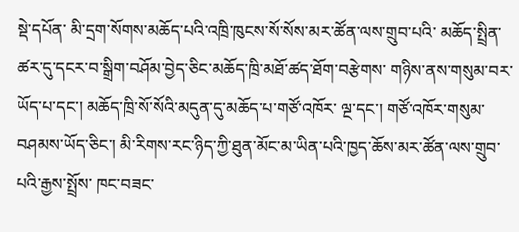སྡེ་དཔོན་ མི་དྲག་སོགས་མཆོད་པའི་འཁྲི་ཁུངས་སོ་སོས་མར་ཚོན་ལས་གྲུབ་པའི་ མཆོད་སྤྲིན་ཚར་དུ་དངར་བ་སྒྲིག་བཤོམ་བྱེད་ཅིང་མཆོད་ཁྲི་མཐོ་ཚད་ཐོག་བརྩེགས་ གཉིས་ནས་གསུམ་བར་ཡོད་པ་དང་། མཆོད་ཁྲི་སོ་སོའི་མདུན་དུ་མཆོད་པ་གཙོ་འཁོར་ ལྔ་དང་། གཙོ་འཁོར་གསུམ་བཤམས་ཡོད་ཅིང་། མི་རིགས་རང་ཉིད་ཀྱི་ཐུན་མོང་མ་ཡིན་པའི་ཁྱད་ཆོས་མར་ཚོན་ལས་གྲུབ་པའི་རྒྱས་སྤྲོས་ ཁང་བཟང་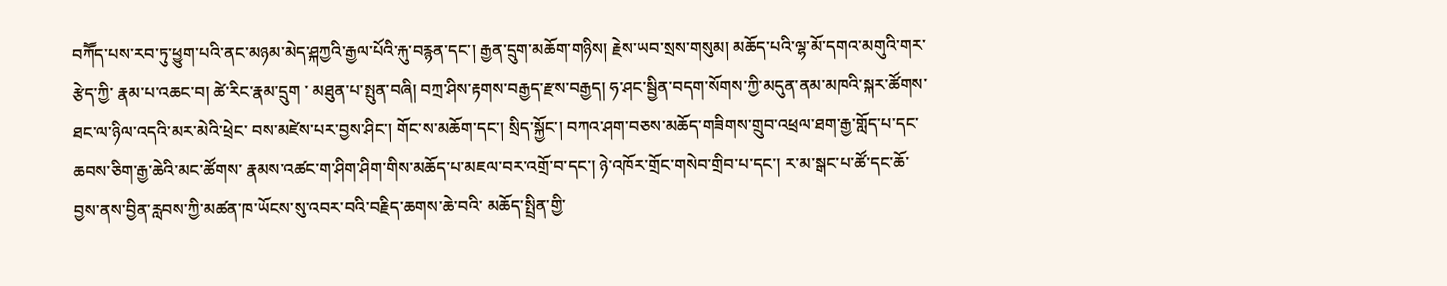བཀཽད་པས་རབ་ཏུ་ཕྱུག་པའི་ནང་མཉམ་མེད་ཤྐཀྱའི་རྒྱལ་པོའི་རྐུ་བརྙན་དང་། རྒྱན་དྲུག་མཆོག་གཉིས། རྗེས་ཡབ་སྲས་གསུམ། མཆོད་པའི་ལྷ་མོ་དགའ་མགུའི་གར་རྩེད་ཀྱི་ རྣམ་པ་འཆང་བ། ཚེ་རིང་རྣམ་དྲུག ་ མཐུན་པ་སྤུན་བཞི། བཀྲ་ཤིས་རྟགས་བརྒྱད་རྫས་བརྒྱད། ཧ་ཤང་སྦྱིན་བདག་སོགས་ཀྱི་མདུན་ནམ་མཁའི་སྐར་ཚོགས་ཐང་ལ་ཉིལ་འདའི་མར་མེའི་ཕྲེང་ བས་མཛེས་པར་བྱས་ཤིང་། གོང་ས་མཆོག་དང་། སྲིད་སྐྱོང་། བཀའ་ཤག་བཅས་མཆོད་གཟིགས་གྲུབ་འཕྲལ་ཐག་རྒྱ་གློད་པ་དང་ཆབས་ཅིག་རྒྱ་ཆེའི་མང་ཚོགས་ རྣམས་འཚང་ག་ཤིག་ཤིག་གིས་མཆོད་པ་མཇལ་བར་འགྲོ་བ་དང་། ཉེ་འཁོར་གྲོང་གསེབ་གྲིབ་པ་དང་། ར་མ་སྒང་པ་ཚོ་དང་ཆོ་བྱས་ནས་བྱིན་རླབས་ཀྱི་མཚན་ཁ་ཡོངས་སུ་འབར་བའི་བརྗིད་ཆགས་ཆེ་བའི་ མཆོད་སྤྲིན་གྱི་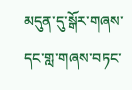མདུན་དུ་སྒོར་གཞས་དང་གླ་གཞས་བཏང་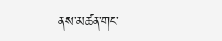ནས་མཚན་གང་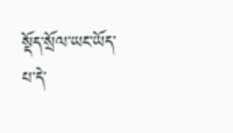སྡོད་སྲོལ་ཡང་ཡོད་པ་དེ་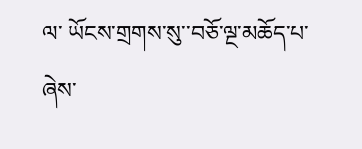ལ་ ཡོངས་གྲགས་སུ་་བཅོ་ལྔ་མཆོད་པ་ཞེས་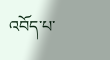འབོད་པ་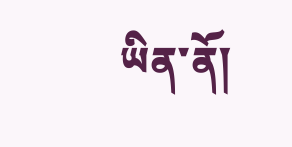ཡིན་ནོ།